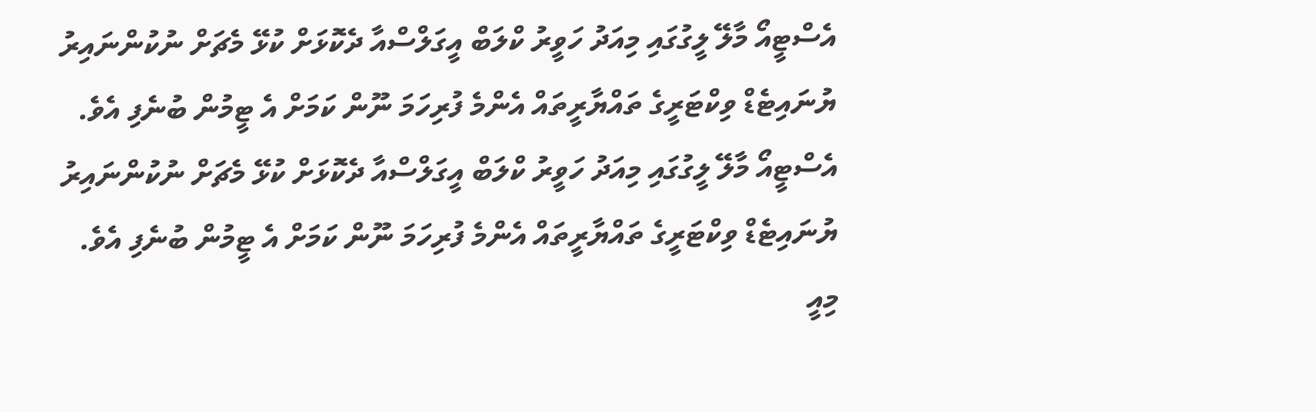އެސްޓީއޯ މާލޭ ލީގުގައި މިއަދު ހަވީރު ކްލަބް އީގަލްސްއާ ދެކޮޅަށް ކުޅޭ މެޗަށް ނުކުންނައިރު ޔުނައިޓެޑް ވިކްޓަރީގެ ތައްޔާރީތައް އެންމެ ފުރިހަމަ ނޫން ކަމަށް އެ ޓީމުން ބުނެފި އެވެ.
އެސްޓީއޯ މާލޭ ލީގުގައި މިއަދު ހަވީރު ކްލަބް އީގަލްސްއާ ދެކޮޅަށް ކުޅޭ މެޗަށް ނުކުންނައިރު ޔުނައިޓެޑް ވިކްޓަރީގެ ތައްޔާރީތައް އެންމެ ފުރިހަމަ ނޫން ކަމަށް އެ ޓީމުން ބުނެފި އެވެ.
މިއީ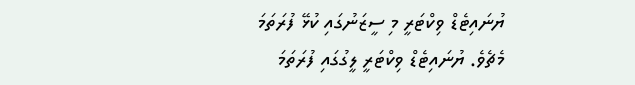ޔުނައިޓެޑް ވިކްޓަރީ މި ސީޒަނުގައި ކުޅޭ ފުރަތަމަ މެޗެވެ. ޔުނައިޓެޑް ވިކްޓަރީ ލީގުގައި ފުރަތަމަ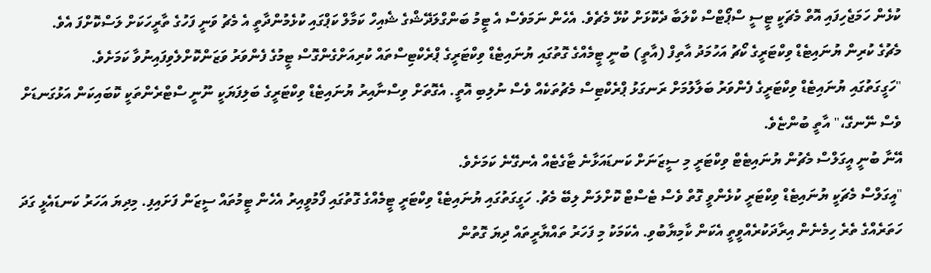ކުޅެން ހަމަޖެހިފައި އޮތް މެޗަކީ ޓީސީ ސްޕޯޓްސް ކްލަބާ ދެކޮޅަށް ކުޅޭ މެޗެވެ. އެހެން ނަމަވެސް އެ ޓީމު ބަންގްލަދޭޝްގެ ޝެއިހް ކަމާލް ކަޕްގައި ކުޅެމުންދާތީ އެ މެޗު ވަނީ ފަހުގެ ތާރީހަކަށް ލަސްކޮށްފަ އެވެ.
މެޗުގެ ކުރިން ޔުނައިޓެޑް ވިކްޓަރީގެ ކޯޗު އަހުމަދު އާތިފް (އާތީ) ބުނީ ޓީމެއްގެ ގޮތުގައި ޔުނައިޓެޑް ވިކްޓަރީގެ ޕްރެކްޓިސްތައް ކުރިއަށްގެންގޮސް ޓީމުގެ ފެންވަރު ވަޒަންކޮށްލެވިފައިނުވާ ކަމަށެވެ.
"ހަގީގަތުގައި ޔުނައިޓެޑް ވިކްޓަރީގެ ފެންވަރު ބަލާލުމަށް ރަނގަޅު ޕްރެކްޓިސް މެޗުތަކެއް ވެސް ނުލިބި އޮތީ. އެގޮތަށް ވިސްނާއިރު ޔުނައިޓެޑް ވިކްޓަރީގެ ބަލިފަޔަކީ ނޫނީ ސްޓްރެންތަކީ ކޮބައިކަން އަޅުގަނޑަށް ވެސް ނޭނގޭ،" އާތީ ބުންޏެވެ.
އޭނާ ބުނީ އީގަލްސް މެޗުން ޔުނައިޓެޓް ވިކްޓަރީ މި ސީޒަނަށް ކަނޑައަޅާނެ ޓާގެޓެއް އެނގޭނެ ކަމަށެވެ.
"އީގަލްސް މެޗަކީ ޔުނައިޓެޑް ވިކްޓަރީ ކުޅެންވީ ގޮތް ވެސް ޓެސްޓް ކޮށްލަން ލިބޭ މެޗު. ހަގީގަތުގައި ޔުނައިޓެޑް ވިކްޓަރީ ޓީމެއްގެ ގޮތުގައި ފޯމުވީއިރު އެހެން ޓީމުތައް ސީޒަން ފަށައިފި. މިދިޔަ އަހަރު ކަނޑައެޅީ ގަދަ ހަތަރެއްގެ ތެރެ ހިމެނެން އިރާދަކުރެއްވީތީ އެކަން ކާމިޔާބުވި. އެކަމަކު މި ފަހަރު ތައްޔާރީތައް ދިޔަ ގޮތުން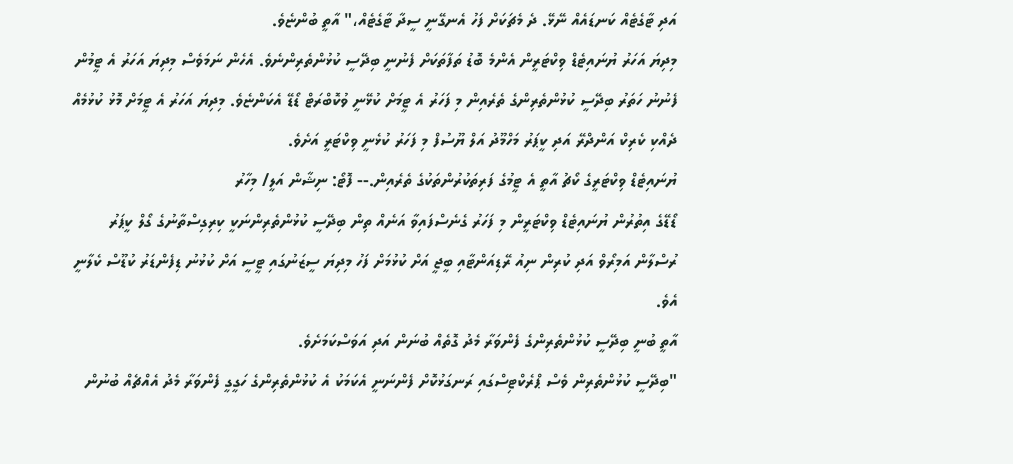އަދި ޓާގެޓެއް ކަނޑައެއް ނޭޅޭ. ދެ މެޗަކަށް ފަހު އެނގޭނީ ސީދާ ޓާގެޓެއް،" އާތީ ބުންޏެވެ.
މިދިޔަ އަހަރު ޔުނައިޓެޑް ވިކްޓަރީން އެންމެ ބޮޑު ތަފާތަކަށް ފެނުނީ ބިދޭސީ ކުޅުންތެރިންނެވެ. އެހެން ނަމަވެސް މިދިޔަ އަހަރު އެ ޓީމުން ފެނުނު ހަތަރު ބިދޭސީ ކުޅުންތެރިންގެ ތެރެއިން މި ފަހަރު އެ ޓީމަށް ކުޅޭނީ ވުކޮބްރަޓް ޑޯޑޭ އެކަންޏެވެ. މިދިޔަ އަހަރު އެ ޓީމަށް މޮޅު ކުޅުމެއް ދެއްކި ކެރިކް އަންދްރޭ އަދި ކީޕަރު މަހްމޫދު އަލް ޔޫސުފް މި ފަހަރު ކުޅެނީ ވިކްޓަރީ އަށެވެ.
ޔުނައިޓެޑް ވިކްޓަރީގެ ކޯޗު އާތީ އެ ޓީމުގެ ފަރިތަކުރުންތަކުގެ ތެރެއިން.-- ފޮޓޯ: ނިޝާން އަލީ/ މިހާރު
ޑޯޑޭގެ އިތުރުން ޔުނައިޓެޑް ވިކްޓަރީން މި ފަހަރު ގެނެސްފައިވާ އަނެއް ތިން ބިދޭސީ ކުޅުންތެރިންނަކީ ކިރިގިސްތާނުގެ ގޯލް ކީޕަރު ރުސްލާން އަމިރޯވް އަދި ކުރިން ނިއު ރޭޑިއަންޓާއި ބީޖީ އަށް ކުޅުމަށް ފަހު މިދިޔަ ސީޒަނުގައި ޓީސީ އަށް ކުޅުނު ޑިފެންޑަރު ކުޑޫސް ކެލާނީ އެވެ.
އާތީ ބުނީ ބިދޭސީ ކުޅުންތެރިންގެ ފެންވަރާ މެދު ގޮތެއް ބުނަން އަދި އަވަސްކަމަށެވެ.
"ބިދޭސީ ކުޅުންތެރިން ވެސް ޕްރެކްޓިސްގައި ރަނގަޅުކޮށް ފެންނަނީ އެކަމަކު އެ ކުޅުންތެރިންގެ ހަގީގީ ފެންވަރާ މެދު އެއްޗެއް ބުނުން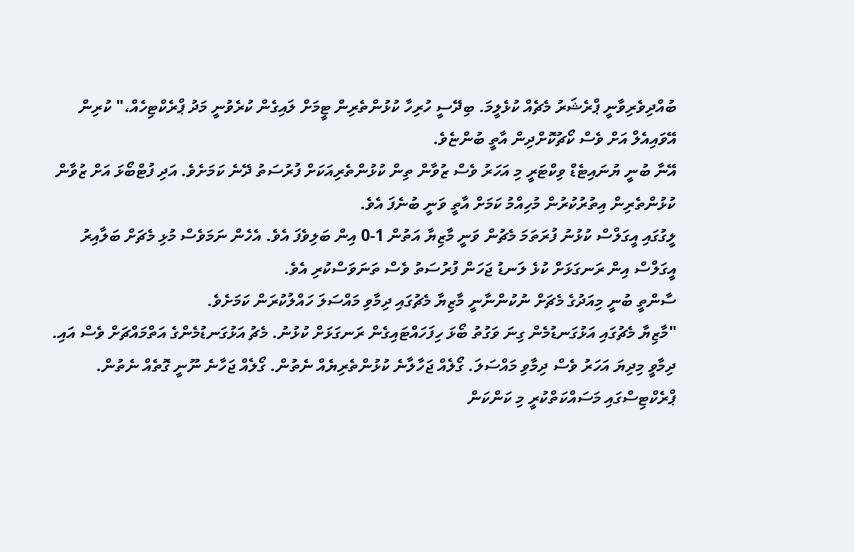ބުއްދިވެރިވާނީ ޕްރެޝަރު މެޗެއް ކުޅެލީމަ. ބިދޭސީ ހުރިހާ ކުޅުންތެރިން ޓީމަށް ލައިގެން ކުރެވުނީ މަދު ޕްރެކްޓިހެއް،" ކުރިން އޭވައިއެލް އަށް ވެސް ކޯޗުކޮށްދިން އާތީ ބުންޏެވެ.
އޭނާ ބުނީ ޔުނައިޓެޑް ވިކްޓަރީ މި އަހަރު ވެސް ޒުވާން ތިން ކުޅުންތެރިއަކަށް ފުރުސަތު ދޭނެ ކަމަށެވެ. އަދި ފުޓްބޯޅަ އަށް ޒުވާން ކުޅުންތެރިން އިތުރުކުރުން މުހިއްމު ކަމަށް އާތީ ވަނީ ބުނެފަ އެވެ.
ލީގުގައި އީގަލްސް ކުޅުނު ފުރަތަމަ މެޗުން ވަނީ މާޒިޔާ އަތުން 1-0 އިން ބަލިވެފަ އެވެ. އެހެން ނަމަވެސް މުޅި މެޗަށް ބަލާއިރު އީގަލްސް އިން ރަނގަޅަށް ކުޅެ ލަނޑު ޖަހަން ފުރުސަތު ވެސް ތަނަވަސްކުރި އެވެ.
ސާންތީ ބުނީ މިއަދުގެ މެޗަށް ނުކުންނާނީ މާޒިޔާ މެޗުގައި ދިމާވި މައްސަލަ ހައްލުކުރަން ކަމަށެވެ.
"މާޒިޔާ މެޗުގައި އަޅުގަނޑުމެން ގިނަ ވަގުތު ބޯޅަ ހިފަހައްޓައިގެން ރަނގަޅަށް ކުޅުނު. މެޗު އަޅުގަނޑުމެންގެ އަތްމައްޗަށް ވެސް އައި. ދިމާވީ މިދިޔަ އަހަރު ވެސް ދިމާވި މައްސަލަ. ގޯލެއް ޖަހާލާނެ ކުޅުންތެރިޔެއް ނެތުން. ގޯލެއް ޖަހާނެ ނޫނީ ގޮތެއް ނެތުން. ޕްރެކްޓިސްގައި މަސައްކަތްކުރީ މި ކަންކަން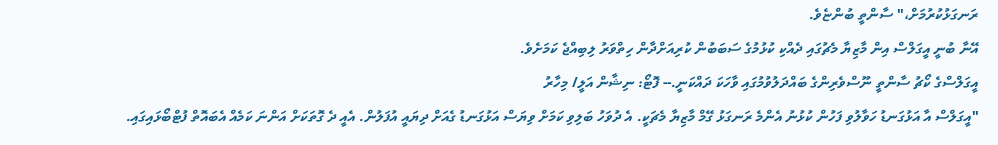ރަނގަޅުކުރުމަށް،" ސާންތީ ބުންޏެވެ.
އޭނާ ބުނީ އީގަލްސް އިން މާޒިޔާ މެޗުގައި ދެއްކި ކުޅުމުގެ ސަބަބުން ކުރިއަށްދާން ހިތްވަރު ލިބިއްޖެ ކަމަށެވެ.
އީގަލްސްގެ ކޯޗު ސާންތީ ނޫސްވެރިންގެ ބައްދަލުވުމުގައި ވާހަކަ ދައްކަނީ.-- ފޮޓޯ: ނިޝާން އަލީ/ މިހާރު
"އީގަލްސް އާ އަޅުގަނޑު ހަވާލުވި ފަހުން ކުޅުނު އެންމެ ރަނގަޅު ގޭމް މާޒިޔާ މެޗަކީ. އެ ދުވަހު ބަލިވި ކަމަށް ވިޔަސް އަޅުގަނޑު ގެއަށް ދިޔައީ އުފަލުން. އެއީ ދެ ގޮތަކަށް އަންނަ ކަމެއް އެބައޮތް ފުޓްބޯޅައިގައި.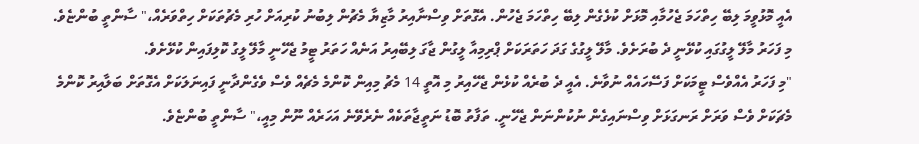އެއީ މޮޅުވީމަ ލިބޭ ހިތްހަމަ ޖެހުމާއި މޮޅަށް ކުޅެގެން ލިބޭ ހިތްހަމަ ޖެހުން. އެގޮތަށް ވިސްނާއިރު މާޒިޔާ މެޗުން ލިބުނު ކުރިއަށް ހުރި މެޗުތަކަށް ހިތްވަރެއް،" ސާންތީ ބުންޏެވެ.
މި ފަހަރު މާލޭ ލީގުގައި ކުޅޭނީ ދެ ބުރަށެވެ. މާލޭ ލީގުގެ ގަދަ ހަތަރަކަށް ޕްރިމިއާ ލީގުން ޖާގަ ލިބޭއިރު އަނެއް ހަތަރު ޓީމު ޖެހޭނީ މާލޭ ލީގު ކޮލިފައިން ކުޅޭށެވެ.
"މި ފަހަރު އެއްވެސް ޓީމަކަށް ފަސޭހައެއް ނުވާނެ. އެއީ ދެ ބުރެއް ކުޅެން ޖެހޭއިރު މި އޮތީ 14 މެޗު މިއިން ކޮންމެ މެޗެއް ވެސް ވެގެންދާނީ ފައިނަލަކަށް އެގޮތަށް ބަލާއިރު ކޮންމެ މެޗަކަށް ވެސް ވަރަށް ރަނގަޅަށް ވިސްނައިގެން ނުކުންނަން ޖެހޭނީ. ތަފާތު ބޮޑު ނަތީޖާތަކެއް ނެރެވޭނެ އަހަރެއް ނޫން މިއީ،" ސާންތީ ބުންޏެވެ.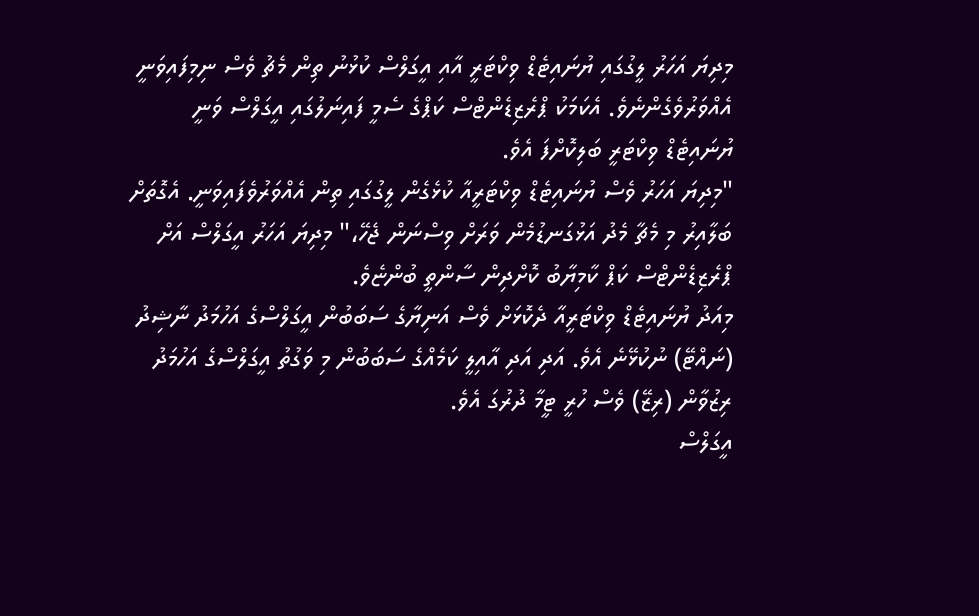މިދިޔަ އަހަރު ލީގުގައި ޔުނައިޓެޑް ވިކްޓަރީ އާއި އީގަލްސް ކުޅުނު ތިން މެޗު ވެސް ނިމިފައިވަނީ އެއްވަރުވެގެންނެވެ. އެކަމަކު ޕްރެޒިޑެންޓްސް ކަޕްގެ ސެމީ ފައިނަލުގައި އީގަލްސް ވަނީ ޔުނައިޓެޑް ވިކްޓަރީ ބަލިކޮށްފަ އެވެ.
"މިދިޔަ އަހަރު ވެސް ޔުނައިޓެޑް ވިކްޓަރީއާ ކުޅެގެން ލީގުގައި ތިން އެއްވަރުވެފައިވަނީ. އެގޮތަށް ބަލާއިރު މި މެޗާ މެދު އަޅުގަނޑުމެން ވަރަށް ވިސްނަން ޖެހޭ،" މިދިޔަ އަހަރު އީގަލްސް އަށް ޕްރެޒިޑެންޓްސް ކަޕް ކާމިޔާބު ކޮށްދިން ސާންތީ ބުންޏެވެ.
މިއަދު ޔުނައިޓެޑް ވިކްޓަރީއާ ދެކޮޅަށް ވެސް އަނިޔާގެ ސަބަބުން އީގަލްސްގެ އަހުމަދު ނާޝިދު (ނައްޓޭ) ނުކުޅޭނެ އެވެ. އަދި އަދި އާއިލީ ކަމެއްގެ ސަބަބުން މި ވަގުތު އީގަލްސްގެ އަހުމަދު ރިޒުވާން (ރިޒޭ) ވެސް ހުރީ ޓީމާ ދުރުގަ އެވެ.
އީގަލްސް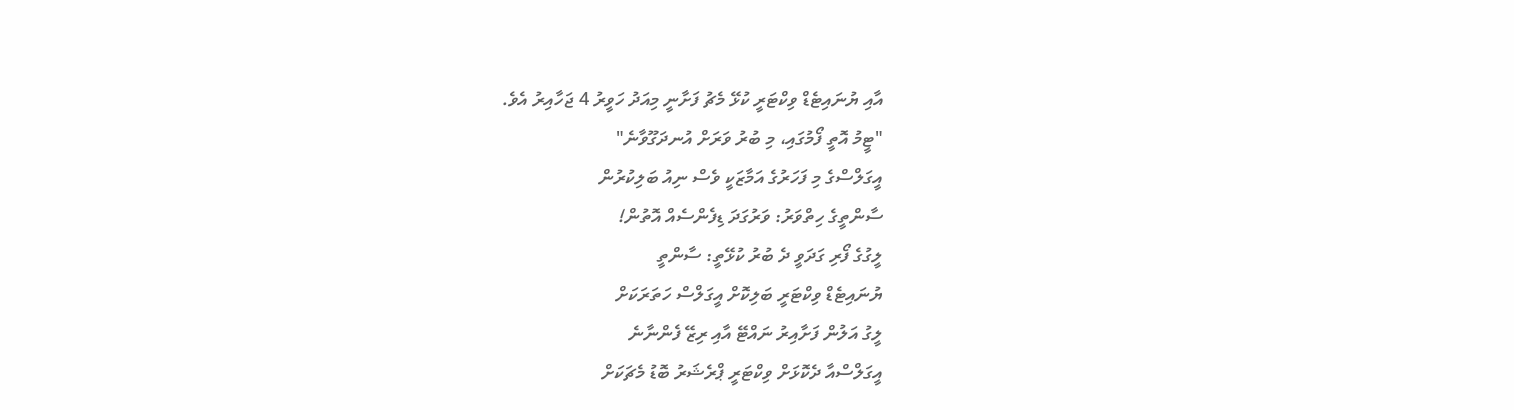އާއި ޔުނައިޓެޑް ވިކްޓަރީ ކުޅޭ މެޗު ފަށާނީ މިއަދު ހަވީރު 4 ޖަހާއިރު އެވެ.
"ޓީމު އޮތީ ފޯމުގައި، މި ބުރު ވަރަށް އުނދަގޫވާނެ"
އީގަލްސްގެ މި ފަހަރުގެ އަމާޒަކީ ވެސް ނިއު ބަލިކުރުން
ސާންތީގެ ހިތްވަރު: ވަރުގަދަ ޑިފެންސެއް އޮތުން!
ލީގުގެ ފޯރި ގަދަވީ ދެ ބުރު ކުޅޭތީ: ސާންތީ
ޔުނައިޓެޑް ވިކްޓަރީ ބަލިކޮށް އީގަލްސް ހަތަރަކަށް
ލީގު އަލުން ފަށާއިރު ނައްޓޭ އާއި ރިޒޭ ފެންނާނެ
އީގަލްސްއާ ދެކޮޅަށް ވިކްޓަރީ ޕްރެޝަރު ބޮޑު މެޗަކަށް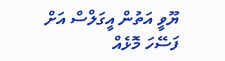ޔޫވީ އަތުން އީގަލްސް އަށް ފަސޭހަ މޮޅެއް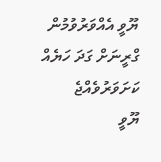ޔޫވީ އެއްވަރުވުމުން ގްރީނަށް ގަދަ ހަޔެއް ކަށަވަރުވެއްޖެ
ޔޫވީ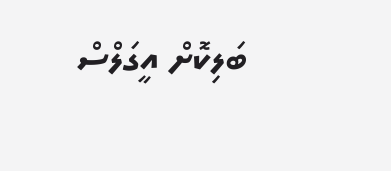ބަލިކޮށް އީގަލްސް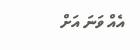އެއް ވަނަ އަށް